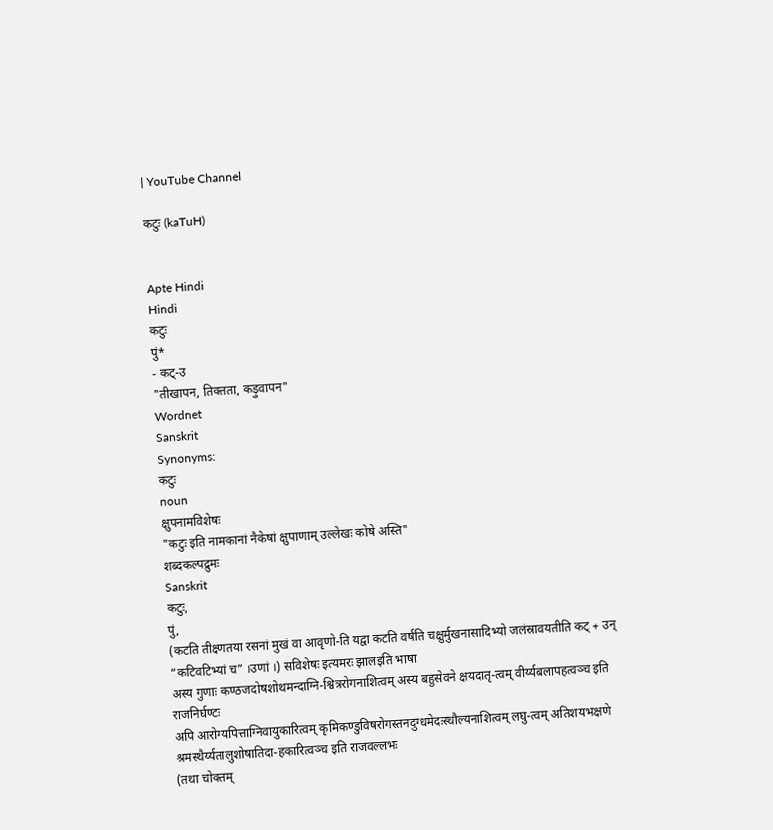| YouTube Channel

कटुः (kaTuH)


Apte Hindi
Hindi
कटुः
पुं*
- कट्-उ
"तीखापन, तिक्तता, कड़ुवापन"
Wordnet
Sanskrit
Synonyms:
कटुः
noun
क्षुपनामविशेषः
"कटुः इति नामकानां नैकेषां क्षुपाणाम् उल्लेखः कोषे अस्ति"
शब्दकल्पद्रुमः
Sanskrit
कटुः,
पुं,
(कटति तीक्ष्णतया रसनां मुखं वा आवृणो-ति यद्वा कटति वर्षति चक्षुर्मुखनासादिभ्यो जलंस्रावयतीति कट् + उन् “कटिवटिभ्यां च” ।उणां ।) सविशेषः इत्यमरः झालइति भाषा
अस्य गुणाः कण्ठजदोषशोथमन्दाग्नि-श्वित्ररोगनाशित्वम् अस्य बहुसेवने क्षयदातृ-त्वम् वीर्य्यबलापहत्वञ्च इति राजनिर्घण्टः
अपि आरोग्यपित्ताग्निवायुकारित्वम् कृमिकण्डुविषरोगस्तनदुग्धमेदःस्थौल्यनाशित्वम् लघु-त्वम् अतिशयभक्षणे श्रमस्थैर्य्यतालुशोषातिदा-हकारित्वञ्च इति राजवल्लभः
(तथा चोक्तम्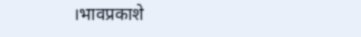।भावप्रकाशे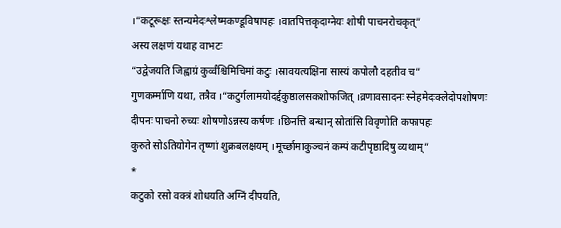।“कटूरूक्षः स्तन्यमेदःश्लेष्मकण्डूविषापहः ।वातपित्तकृदाग्नेयः शोषी पाचनरोचकृत्”
अस्य लक्षणं यथाह वाभटः
“उद्वेजयति जिह्वाग्रं कुर्व्वंश्चिमिचिमां कटुः ।स्रावयत्यक्षिना सास्यं कपोलौ दहतीव च”
गुणकर्म्माणि यथा, तत्रैव ।“कटुर्गलामयोदर्द्दकुष्ठालसकशोफजित् ।व्रणावसादनः स्नेहमेदःक्लेदोपशोषणः
दीपनः पाचनो रुच्यः शोषणोऽन्नस्य कर्षणः ।छिनत्ति बन्धान् स्रोतांसि विवृणोति कफापहः
कुरुते सोऽतियोगेन तृष्णां शुक्रबलक्षयम् ।मूर्च्छामाकुञ्चनं कम्पं कटीपृष्ठादिषु व्यथाम्”
*
कटुको रसो वक्त्रं शोधयति अग्निं दीपयति,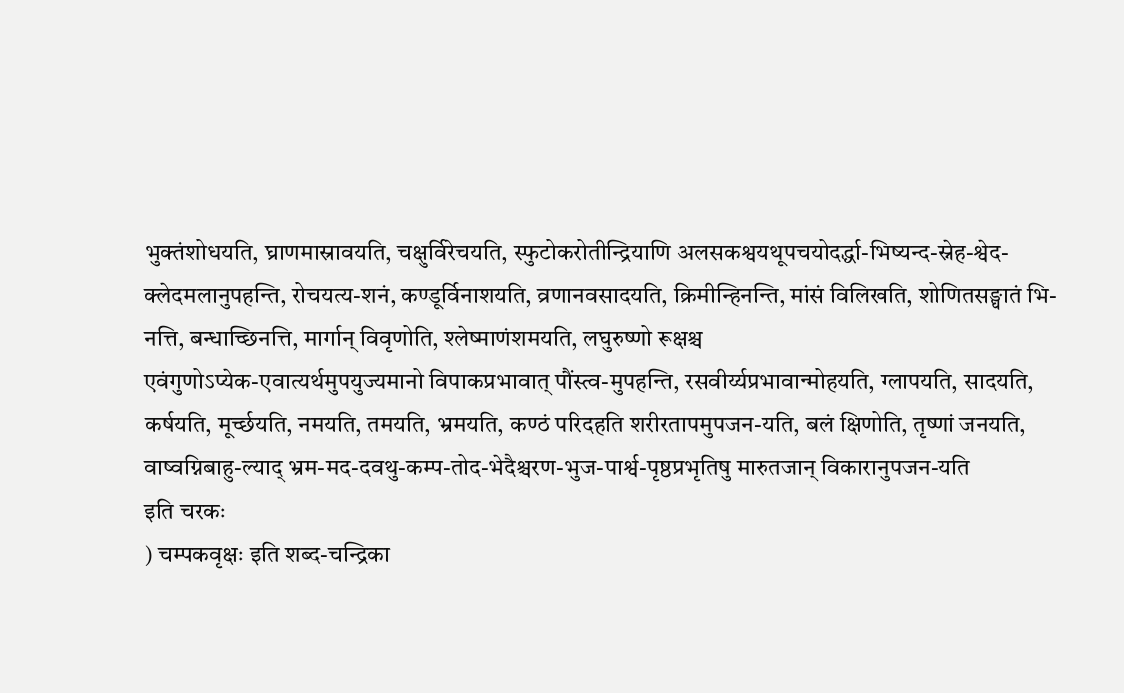भुक्तंशोधयति, घ्राणमास्रावयति, चक्षुर्विरेचयति, स्फुटोकरोतीन्द्रियाणि अलसकश्वयथूपचयोदर्द्धा-भिष्यन्द-स्नेह-श्वेद-क्लेदमलानुपहन्ति, रोचयत्य-शनं, कण्डूर्विनाशयति, व्रणानवसादयति, क्रिमीन्हिनन्ति, मांसं विलिखति, शोणितसङ्घातं भि-नत्ति, बन्धाच्छिनत्ति, मार्गान् विवृणोति, श्लेष्माणंशमयति, लघुरुष्णो रूक्षश्च
एवंगुणोऽप्येक-एवात्यर्थमुपयुज्यमानो विपाकप्रभावात् पौंस्त्व-मुपहन्ति, रसवीर्य्यप्रभावान्मोहयति, ग्लापयति, सादयति, कर्षयति, मूर्च्छयति, नमयति, तमयति, भ्रमयति, कण्ठं परिदहति शरीरतापमुपजन-यति, बलं क्षिणोति, तृष्णां जनयति, वाष्वग्निबाहु-ल्याद् भ्रम-मद-दवथु-कम्प-तोद-भेदैश्चरण-भुज-पार्श्व-पृष्ठप्रभृतिषु मारुतजान् विकारानुपजन-यति
इति चरकः
) चम्पकवृक्षः इति शब्द-चन्द्रिका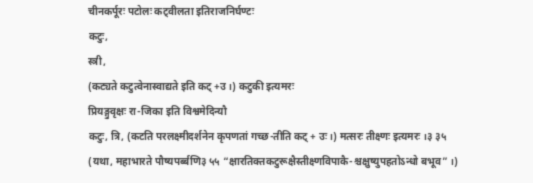चीनकर्पूरः पटोलः कट्वीलता इतिराजनिर्घण्टः
कटुः,
स्त्री,
(कट्यते कटुत्वेनास्वाद्यते इति कट् +उ ।) कटुकी इत्यमरः
प्रियङ्गुवृक्षः रा-जिका इति विश्वमेदिन्यौ
कटुः, त्रि, (कटति परलक्ष्मीदर्शनेन कृपणतां गच्छ-तीति कट् + उः ।) मत्सरः तीक्ष्णः इत्यमरः ।३ ३५
(यथा, महाभारते पौष्यपर्ब्बणि३ ५५ “क्षारतिक्तकटुरूक्षैस्तीक्ष्णविपाकै-श्चक्षुष्युपहतोऽन्धो बभूव” ।)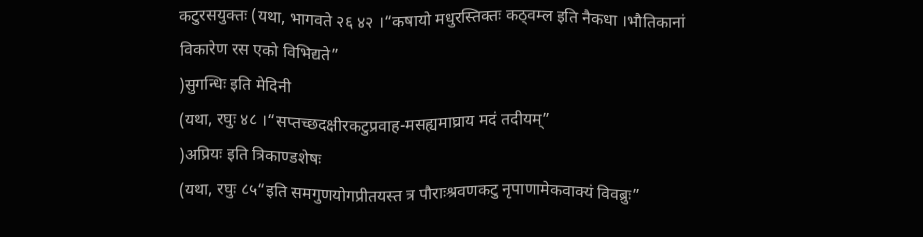कटुरसयुक्तः (यथा, भागवते २६ ४२ ।“कषायो मधुरस्तिक्तः कठ्वम्ल इति नैकधा ।भौतिकानां विकारेण रस एको विभिद्यते”
)सुगन्धिः इति मेदिनी
(यथा, रघुः ४८ ।“सप्तच्छदक्षीरकटुप्रवाह-मसह्यमाघ्राय मदं तदीयम्”
)अप्रियः इति त्रिकाण्डशेषः
(यथा, रघुः ८५“इति समगुणयोगप्रीतयस्त त्र पौराःश्रवणकटु नृपाणामेकवाक्यं विवब्रुः”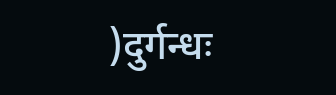)दुर्गन्धः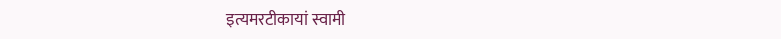इत्यमरटीकायां स्वामी